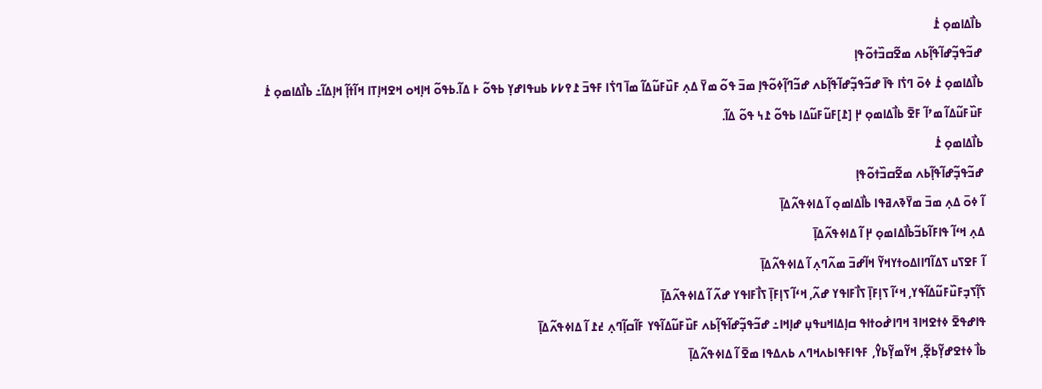ߕߊ߯ߡߊߘߋ߲ ߁߭
ߝߏ߬ߟߏ߲߬ߝߊ߬ߟߊ߲߬ߕߍ ߘߐ߬ߛߏ߰ߙߋ߬ߟߊ߲
ߕߊ߯ߡߊߘߋ߲ ߁߭ ߦߋ߫ ߣߖ߭ߊ ߟߊ߫ ߝߏ߬ߟߏ߲߬ߝߊ߬ߟߊ߲߬ߕߍ ߝߏ߬ߣߊ߲߬ߦߋ߬ߟߊ߲ ߘߏ߫ ߟߋ߬ ߘߌ߫ ߡߍ߲ ߓߎ߰ߓߎ߬ߡߊ߬ ߘߊ߫ ߣߖ߭ߊ ߓߟߏ߫ ߁߉߇߇ ߕߎߟߊߝߌ߲ ߕߟߋ߬ ߅ ߡߊ߬.ߕߟߋ߬ ߞߊ߲ߞߋ ߞߐߞߊ߲ߠߊ ߞߊ߬ߙߊ߲߬ ߞߊ߲ߡߊ߬߸ ߕߊ߯ߡߊߘߋ߲ ߁߭ ߓߎ߰ߓߎ߬ߡߊ߬ ߘߴߊ߬ ߓߐ߫ ߕߊ߯ߡߊߘߋ߲ ߂߲ [߁]ߓߎ߬ߓߎ߬ߡߊ ߕߟߋ߬ ߁߆ ߟߋ߬ ߡߊ߬.
ߕߊ߯ߡߊߘߋ߲ ߁߭
ߝߏ߬ߟߏ߲߬ߝߊ߬ߟߊ߲߬ߕߍ ߘߐ߬ߛߏ߰ߙߋ߬ߟߊ߲
ߊ߬ ߦߋ߫ ߡߍ߲ ߘߏ߫ ߘߌ߫ߢߍߥߟߊ ߕߊ߯ߡߊߘߋ߲ ߊ߬ ߡߊߦߟߍ߬ߡߊ߲߫
ߡߍ߲ ߞߵߊ߬ ߟߊߓߊ߬ߕߏ߬ߕߊ߯ߡߊߘߋ߲ ߂߲ ߊ߬ ߡߊߦߟߍ߬ߡߊ߲߫
ߊ߬ ߓߐߖߎ ߖߡߊ߬ߣߊߊߡߋߙߌߞߌ߬ ߞߊ߬ߝߏ߫ ߘߍ߬ߣߍ߲ ߊ߬ ߡߊߦߟߍ߬ߡߊ߲߫
ߖߊ߲߬ߖߏ߲ߓߎ߰ߓߎ߬ߡߊ߬ߟߌ, ߞߵߊ߬ ߖߊ߲ߓߊ߲߫ ߖߊ߯ߓߊߟߌ ߝߍ߬, ߞߵߊ߬ ߖߊ߲ߓߊ߲߫ ߖߊ߯ߓߊߟߌ ߝߍ߬ ߊ߬ ߡߊߦߟߍ߬ߡߊ߲߫
ߟߊߝߟߐ߫ ߦߙߐߞߊߔ ߞߣߊߝ߭ߋߙߊߟ ߛߊ߲ߡߊߞߎߟߎ߲ ߝߊ߲ߞߊ߸ ߝߏ߬ߟߏ߲߬ߝߊ߬ߟߊ߲߬ߕߍ ߓߎ߰ߓߎ߬ߡߊ߬ߟߌ ߓߊ߬ߛߊ߲߬ߣߍ߲ ߄߁ ߊ߬ ߡߊߦߟߍ߬ߡߊ߲߫
ߕߊ߯ ߦߙߐߝߌ߲߬ߕߐ߲߬, ߞߌ߬ߘߌ߲߬ߕߌ߮, ߓߟߊߓߟߊߕߍߞߣߍ ߕߍߡߟߊ ߘߐ߫ ߊ߬ ߡߊߦߟߍ߬ߡߊ߲߫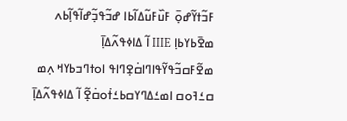ߓߏ߬ߙߌ߬ߝߋ߲߫ ߓߎ߰ߓߎ߬ߡߊ߬ߕߊ ߝߏ߬ߟߏ߲߬ߝߊ߬ߟߊ߲߬ߕߍ ߘߐ߫ߕߌߕߊ߲ IIIE ߊ߬ ߡߊߦߟߍ߬ߡߊ߲߫
ߘߐ߬ߓߛߏ߬ߟߌ߬ߟߊߣߊߛ߭ߐ߲ߣߊߟ ߊߋߙߣߏߕߌߞ ߍ߲ߘ ߛߑߔߋߛ ߊߘߑߡߣߌߛߕߑߙ߭ߋߛ߭ߐ߲߬ ߊ߬ ߡߊߦߟߍ߬ߡߊ߲߫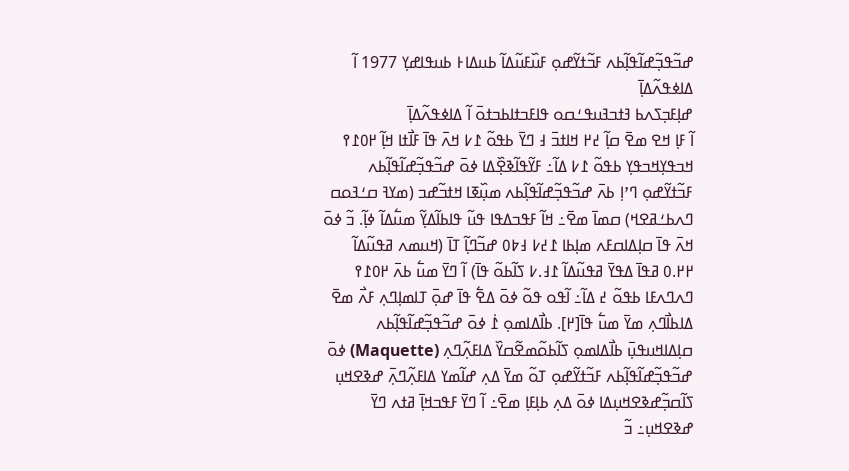ߝߏ߬ߟߏ߲߬ߝߊ߬ߟߊ߲߬ߕߍ ߓߏ߬ߙߌ߬ߝߋ߲ ߓߎ߰ߓߎ߬ߡߊ߬ ߕߎߡߊ߅ ߕߎߟߊߝߌ߲ 1977 ߊ߬ ߡߊߦߟߍ߬ߡߊ߲߫
ߝߊ߲ߓߏ߲ߖߍߕ ߔߙߏߔߎߟߑߛߋ ߟߊߓߏߙߊߕߏߙߋ߫ ߊ߬ ߡߊߦߟߍ߬ߡߊ߲߫
ߊ߬ ߓߊ߲ ߞߐ ߘߐ߫ ߛߊ߲߬ ߄߂ ߞߊߙߏ߫ ߃ ߣߌ߫ ߕߟߋ߬ ߁߇ ߞߍ߫ ߟߊ߫ ߓߊ߯ߙߊ ߞߊ߲߬ ߂߀߁߉ ߞߏߟߌ߲ߞߏߟߌ߲ ߕߟߋ߬ ߁߇ ߡߊ߬߸ ߓߌ߬ߟߊ߬ߢߐ߲߰ߡߊ ߦߋ߫ ߝߏ߬ߟߏ߲߬ߝߊ߬ߟߊ߲߬ߕߍ ߓߏ߬ߙߌ߬ߝߋ߲ ߣߴߊ߲ ߕߍ߫ ߝߏ߬ߟߏ߲߬ߝߊ߬ߟߊ߲߬ߕߍ ߘߎ߲߰ߧߊ ߞߙߏ߬ߝߏ (ߘߌߔ ߛߑߔߋߛ ߣߍߕߑߥߐߞ) ߛߘߊ߫ ߘߐ߫߸ ߞߊ߬ ߓߟߏߡߟߊ ߟߎ߬ ߟߊߕߊ߬ߡߌ߲߬ ߘߎ߱ߡߊ߬ ߦߊ߲߬. ߏ߬ ߦߋ߫ ߞߍ߫ ߟߊ߫ ߛߊ߲ߡߊߛߓߍ ߘߊ߲ߕߊ ߁߄߇ ߃߈߀ ߝߏ߬ߣߊ߲߬ ߠߊ߫ (ߞߎߘߍ ߥߟߎ߬ߡߊ߬ ߂߂.߀ ߥߟߊ߫ ߡߟߌ߫ ߥߟߎ߬ߡߊ߬ ߁߃.߇ ߖߊ߬ߕߋ߬ ߟߊ߫) ߊ߬ ߣߌ߫ ߘߎ߱ ߕߍ߫ ߂߀߁߉ ߣߍߣߍߓߊ ߕߟߋ߬ ߄ ߡߊ߬߸ ߊ߬ߟߋ ߟߋ߬ ߦߋ߫ ߡߐ߱ ߟߊ߫ ߝߋ߲߫ ߠߊߘߊ߲ߣߍ߲ ߓߍ߯ ߘߐ߫ ߡߊߕߊ߯ߣߍ߲ ߘߌ߫ ߘߎ߱ ߟߊ߫[߂]. ߕߊ߯ߡߊߘߋ߲ ߁߭ ߦߋ߫ ߝߏ߬ߟߏ߲߬ߝߊ߬ߟߊ߲߬ߕߍ ߛߊ߲ߡߊߞߎߟߎ߲߫ ߕߊ߯ߡߊߘߋ߲ ߖߊ߬ߕߋ߬ߘߐ߬ߛߌ߰ ߡߊߓߍ߲߬ߣߍ߲ (Maquette) ߦߋ߫ ߝߏ߬ߟߏ߲߬ߝߊ߬ߟߊ߲߬ߕߍ ߓߏ߬ߙߌ߬ߝߋ߲ ߠߋ߬ ߘߌ߫ ߡߍ߲ ߝߊ߬ߘߌ ߡߊߓߍ߲߬ߣߍ߲߫ ߝߢߐߞߎ߲ ߖߊ߬ߛߏ߲߬ߝߢߐߞߎ߲ߡߊ ߦߋ߫ ߡߍ߲ ߕߊ߲ߓߊ߲ ߘߐ߫߸ ߊ߬ ߣߌ߫ ߓߟߏߞߊ߲߫ ߥߙߍ ߣߌ߫ ߝߢߐߞߎ߲߸ ߏ߬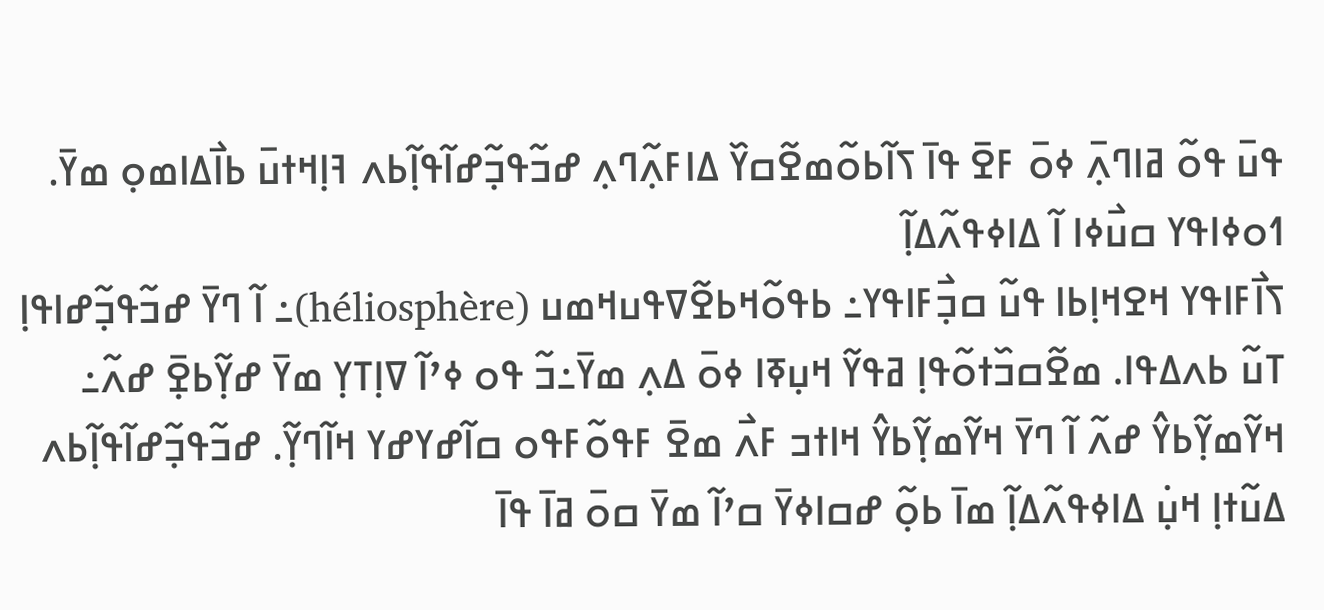ߟߎ߫ ߟߋ߬ ߥߊߣߍ߲߫ ߦߋ߫ ߓߐ߫ ߟߊ߫ ߖߊ߬ߕߋ߬ߘߐ߬ߛߌ߰ ߡߊߓߍ߲߬ߣߍ߲ ߝߏ߬ߟߏ߲߬ߝߊ߬ߟߊ߲߬ߕߍ ߔߊ߲ߞߙߎ߫ ߕߊ߯ߡߊߘߋ߲ ߘߌ߫.
ߗߋߦߊߟߌ ߛߎ߯ߦߊ ߊ߬ ߡߊߦߟߍ߬ߡߊ߲߬
ߖߊ߯ߓߊߟߌ ߞߐߞߊ߲ߕߊ ߟߎ߬ ߛߏ߲߯ߓߊߟߌ߸ ߕߟߋ߬ߞߕߐ߬ߜߟߎߞߘߎ (héliosphère)߸ ߊ߬ ߣߌ߫ ߝߏ߬ߟߏ߲߬ߝߊߟߊ߲ ߠߎ߬ ߕߍߡߟߊ. ߘߐ߬ߛߏ߰ߙߋ߬ߟߊ߲ ߥߟߌ߬ ߞߎ߲ߧߊ ߦߋ߫ ߡߍ߲ ߘߌ߫߸ߏ߬ ߟߋ ߦߴߊ߬ ߜߊ߲ߠߌ߲ ߘߌ߫ ߝߌ߲߬ߕߐ߲߫ ߝߍ߬߸ ߞߌ߬ߘߌ߲߬ߕߌ߮ ߝߍ߬ ߊ߬ ߣߌ߫ ߞߌ߬ߘߌ߲߬ߕߌ߮ ߞߊߙߏ ߓߍ߯ ߘߐ߫ ߓߟߋ߬ߓߟߋ ߛߊ߬ߝߌߝߌ ߞߊ߬ߣߌ߲߬. ߝߏ߬ߟߏ߲߬ߝߊ߬ߟߊ߲߬ߕߍ ߡߎ߬ߙߊ߲ ߞߎ߲߭ ߡߊߦߟߍ߬ߡߊ߲߬ ߘߊ߫ ߕߋ߲߬ ߝߛߊߦߌ߫ ߛߴߊ߬ ߘߌ߫ ߛߋ߫ ߥߊ߫ ߟߊ߫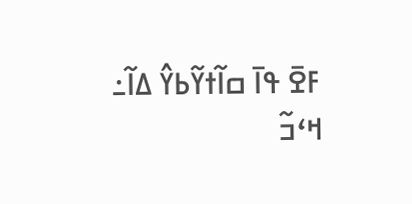ߓߐ߫ ߟߊ߫ ߛߊ߬ߙߌ߬ߕߌ߮ ߡߊ߬߸ ߞߵߏ߬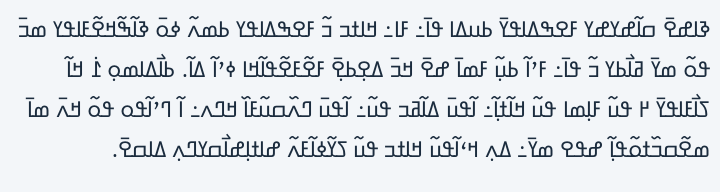ߢߊߝߐ߫ ߛߊ߬ߝߌߝߌ ߓߐߒߡߊߟߌ߫ ߕߎߡߊ ߟߊ߫߸ ߓߊ߸ ߞߊߙߏ ߏ߬ ߓߐߒߡߊߟߌ ߕߘߍ߬ ߦߋ߫ ߢߊ߬ߒ߬ߞߐ߬ߓߊߟߌ ߘߏ߫ ߟߋ߬ ߘߌ߫ ߥߊ߯ߕߌ ߏ߬ ߟߊ߫߸ ߓߴߊ߬ ߕߎ߲߬ ߓߘߊ߫ ߝߐ߫ ߞߏ߫ ߡߐ߲ߕߐ߲߫ ߓߐ߬ߓߐ߬ߟߊ߬ߞߊ ߦߴߊ߬ ߡߊ߬. ߕߊ߯ߡߊߘߋ߲ ߁߭ ߞߊ߬ ߖߊ߯ߓߊߟߌ߫ ߂ ߟߎ߬ ߓߊ߲ߘߊ ߟߎ߬ ߞߊ߬ߙߊ߲߬߸ ߊ߬ߟߎ߫ ߡߊ߬ߥߏ ߟߎ߬߸ ߊ߬ߟߎ߫ ߣߍ߰ߛߎ߬ߓߊ߰ ߞߣߍ߸ ߊ߬ ߣߴߊ߬ߟߋ ߟߋ߬ ߞߍ߫ ߘߊ߫ ߘߐ߬ߛߏ߰ߙߋ߬ߟߊ߲߬ ߝߟߐ ߘߌ߫߸ ߡߍ߲ ߞߵߊ߬ߟߎ߬ ߞߊߙߏ ߟߎ߬ ߖߌ߬ߦߊ߬ߓߍ߬ ߝߊߙߊ߲ߝߊ߯ߛߌߣߍ߲ ߡߊߛߐ߫.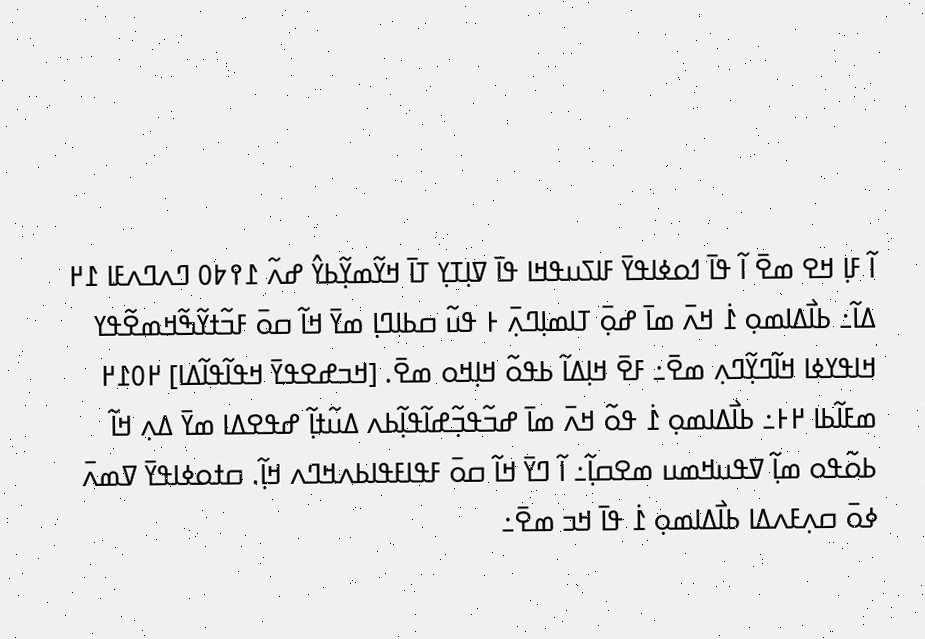ߊ߬ ߓߊ߲ ߞߐ ߘߐ߫ ߊ߬ ߟߊ߫ ߗߋߦߊߟߌ߫ ߓߊߖߎߟߞߊ ߟߊ߫ ߜߊ߲ߠߌ߲ ߠߊ߫ ߞߌ߬ߘߌ߲߬ߕߌ߮ ߝߍ߬ ߁߉߈߀ ߣߍߣߍߓߊ ߁߂ ߡߊ߬߸ ߕߊ߯ߡߊߘߋ߲ ߁߭ ߞߍ߫ ߘߊ߫ ߝߋ߲߫ ߠߊߘߊ߲ߣߍ߲߫ ߅ ߟߎ߬ ߛߕߊߣߊ߲ ߘߌ߫ ߞߊ߬ ߛߋ߫ ߓߏ߬ߙߌ߬ߒ߬ߞߘߐ߬ߟߌ ߞߊߟߌߦߊ ߞߊ߬ߣߌ߲߬ߣߍ߲ ߘߐ߫߸ ߓߐ߫ ߞߊ߲ߡߊ߬ ߕߟߋ߬ ߞߊ߲ߞߋ ߘߐ߫. [ߞߏߝߐߟߌ߫ ߞߟߊ߬ߟߊ߬ߡߊ] ߂߀߁߂ ߘߓߊ߬ߕߊ ߂߅߸ ߕߊ߯ߡߊߘߋ߲ ߁߭ ߟߋ߬ ߞߍ߫ ߘߊ߫ ߝߏ߬ߟߏ߲߬ߝߊ߬ߟߊ߲߬ߕߍ ߡߎ߬ߙߊ߲߬ ߝߟߐߡߊ ߘߌ߫ ߡߍ߲ ߞߊ߬ ߕߋ߬ߟߋ ߘߊ߲߬ ߜߟߎߞߘߎ ߘߐߛߊ߲߬߸ ߊ߬ ߣߌ߫ ߞߊ߬ ߛߋ߫ ߓߟߊߓߟߊߕߍߞߣߍ ߞߊ߲߬. ߛߙߋߦߊߟߌ߫ ߜߘߍ߫ ߦߋ߫ ߛߍ߲ߓߍߡߊ ߕߊ߯ߡߊߘߋ߲ ߁߭ ߟߊ߫ ߞߏ ߘߐ߫߸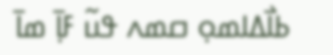ߕߊ߯ߡߊߘߋ߲ ߛߘߍ ߟߎ߬ ߓߊ߲߫ ߘߊ߫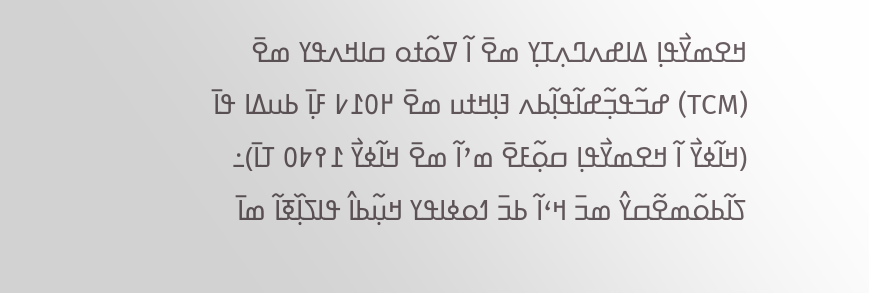ߞߐߘߌ߯ߟߊ߲ ߡߊߝߍߣߍ߲ߠߌ߲ ߘߐ߫ ߊ߬ ߜߋ߬ߙߋ ߛߊߞߍߟߌ ߘߐ߫ (TCM) ߝߏ߬ߟߏ߲߬ߝߊ߬ߟߊ߲߬ߕߍ ߔߊ߲ߞߙߎ ߘߐ߫ ߂߀߁߇ ߓߊ߲߫ ߕߎߡߊ ߟߊ߫ (ߞߊ߬ߦߌ߯ ߊ߬ ߞߐߘߌ߯ߟߊ߲ ߛߋ߲߬ߓߐ߫ ߘߴߊ߬ ߘߐ߫ ߞߊ߬ߦߌ߯ ߁߉߈߀ ߠߊ߫)߸ ߖߊ߬ߕߋ߬ߘߐ߬ߛߌ߮ ߘߏ߫ ߞߵߊ߬ ߕߏ߫ ߗߋߦߊߟߌ ߞߎ߲߬ߕߊ߮ ߟߊߖߊ߲߰ߧߊ߬ ߘߊ߫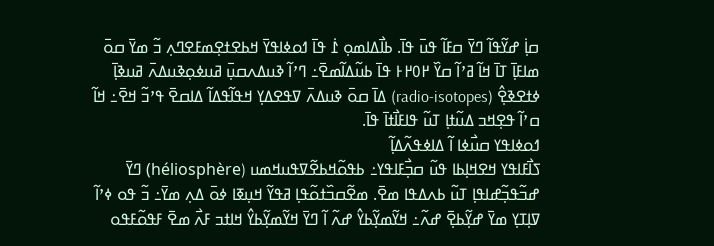ߛߊ߲߭ ߝߌ߬ߟߊ߬ ߣߌ߫ ߛߓߊ߬ ߟߎ߫ ߟߊ߫. ߕߊ߯ߡߊߘߋ߲ ߁߭ ߟߊ߫ ߗߋߦߊߟߌ߫ ߞߕߐߙߐ߲ߘߓߐߣߍ߲ ߏ߬ ߘߌ߫ ߛߋ߫ ߘߊߓߊ߲߫ ߠߊ߫ ߞߊ߬ ߥߴߊ߬ ߛߌ߰ ߂߀߂߅ ߟߊ߫ ߕߎ߬ߡߊ߬ߘߐ߫߸ ߣߴߊ߬ ߢߎߡߍߛߎ߲߫ ߥߎߦߋ߲ߢߎߡߍ߫ ߥߎߢߊ߲߫ ߦߙߐߢߐ߲߮ (radio-isotopes) ߡߊ߫ ߛߋ߫ ߢߎߡߍ߫ ߜߟߐߡߌ߲ ߞߟߊ߬ߟߡߊ߬ ߡߊߛߐ߫ ߟߴߏ߬ ߞߐ߫߸ ߞߊ߬ ߛߴߊ߬ ߟߐ߲ߞߏ ߡߎ߬ߙߊ߲ ߠߎ߬ ߟߊߓߊ߯ߙߊ߫ ߟߊ߫.
ߗߋߦߊߟߌ ߛߎ߯ߦߊ ߊ߬ ߡߊߦߟߍ߬ߡߊ߲߬
ߖߊ߯ߓߊߟߌ ߞߐߞߊ߲ߕߊ ߟߎ߬ ߛߏ߲߯ߓߊߟߌ߸ ߕߟߋ߬ߞߕߐ߬ߜߟߎߞߘߎ (héliosphère) ߣߌ߫ ߝߏ߬ߟߏ߲߬ߝߊߟߊ߲ ߠߎ߬ ߕߍߡߟߊ ߘߐ߫. ߘߐ߬ߛߏ߰ߙߋ߬ߟߊ߲ ߥߟߌ߬ ߞߎ߲ߧߊ ߦߋ߫ ߡߍ߲ ߘߌ߫߸ ߏ߬ ߟߋ ߦߴߊ߬ ߜߊ߲ߠߌ߲ ߘߌ߫ ߝߌ߲߬ߕߐ߲߫ ߝߍ߬߸ ߞߌ߬ߘߌ߲߬ߕߌ߮ ߝߍ߬ ߊ߬ ߣߌ߫ ߞߌ߬ߘߌ߲߬ߕߌ߮ ߞߊߙߏ ߓߍ߯ ߘߐ߫ ߓߟߋ߬ߓߟߋ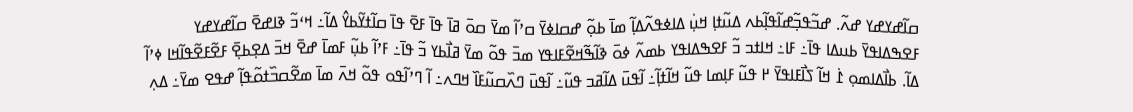ߛߊ߬ߝߌߝߌ ߝߍ߬. ߝߏ߬ߟߏ߲߬ߝߊ߬ߟߊ߲߬ߕߍ ߡߎ߬ߙߊ߲ ߞߎ߲߭ ߡߊߦߟߍ߬ߡߊ߲߬ ߘߊ߫ ߕߋ߲߬ ߝߛߊߦߌ߫ ߛߴߊ߬ ߘߌ߫ ߛߋ߫ ߥߊ߫ ߟߊ߫ ߓߐ߫ ߟߊ߫ ߛߊ߬ߙߌ߬ߕߌ߮ ߡߊ߬߸ ߞߵߏ߬ ߢߊߝߐ߫ ߛߊ߬ߝߌߝߌ ߓߐߒߡߊߟߌ߫ ߕߎߡߊ ߟߊ߫߸ ߓߊ߸ ߞߊߙߏ ߏ߬ ߓߐߒߡߊߟߌ ߕߘߍ߬ ߦߋ߫ ߢߊ߬ߒ߬ߞߐ߬ߓߊߟߌ ߘߏ߫ ߟߋ߬ ߘߌ߫ ߥߊ߯ߕߌ ߏ߬ ߟߊ߫߸ ߓߴߊ߬ ߕߎ߲߬ ߓߘߊ߫ ߝߐ߫ ߞߏ߫ ߡߐ߲ߕߐ߲߫ ߓߐ߬ߓߐ߬ߟߊ߬ߞߊ ߦߴߊ߬ ߡߊ߬. ߕߊ߯ߡߊߘߋ߲ ߁߭ ߞߊ߬ ߖߊ߯ߓߊߟߌ߫ ߂ ߟߎ߬ ߓߊ߲ߘߊ ߟߎ߬ ߞߊ߬ߙߊ߲߬߸ ߊ߬ߟߎ߫ ߡߊ߬ߥߏ ߟߎ߬߸ ߊ߬ߟߎ߫ ߣߍ߰ߛߎ߬ߓߊ߰ ߞߣߍ߸ ߊ߬ ߣߴߊ߬ߟߋ ߟߋ߬ ߞߍ߫ ߘߊ߫ ߘߐ߬ߛߏ߰ߙߋ߬ߟߊ߲߬ ߝߟߐ ߘߌ߫߸ ߡߍ߲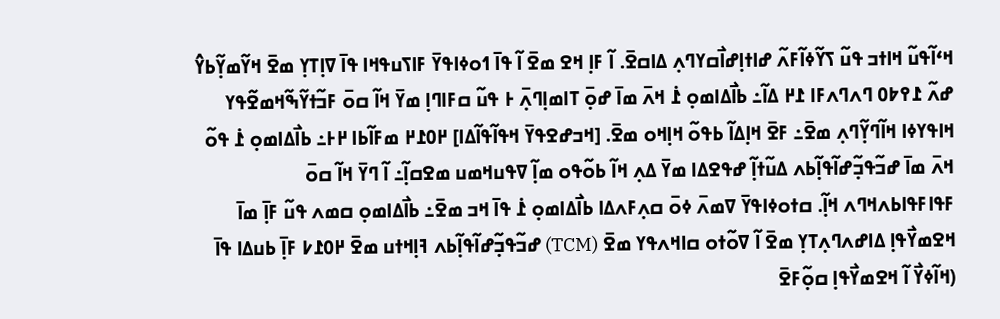ߞߵߊ߬ߟߎ߬ ߞߊߙߏ ߟߎ߬ ߖߌ߬ߦߊ߬ߓߍ߬ ߝߊߙߊ߲ߝߊ߯ߛߌߣߍ߲ ߡߊߛߐ߫. ߊ߬ ߓߊ߲ ߞߐ ߘߐ߫ ߊ߬ ߟߊ߫ ߗߋߦߊߟߌ߫ ߓߊߖߎߟߞߊ ߟߊ߫ ߜߊ߲ߠߌ߲ ߘߐ߫ ߞߌ߬ߘߌ߲߬ߕߌ߮ ߝߍ߬ ߁߉߈߀ ߣߍߣߍߓߊ ߁߂ ߡߊ߬߸ ߕߊ߯ߡߊߘߋ߲ ߁߭ ߞߍ߫ ߘߊ߫ ߝߋ߲߫ ߠߊߘߊ߲ߣߍ߲߫ ߅ ߟߎ߬ ߛߓߊߣߊ߲ ߘߌ߫ ߞߊ߬ ߛߋ߫ ߓߏ߬ߙߌ߬ߒ߬ߞߘߐ߬ߟߌ ߞߊߟߌߦߊ ߞߊ߬ߣߌ߲߬ߣߍ߲ ߘߐ߫߸ ߓߐ߫ ߞߊ߲ߡߊ߬ ߕߟߋ߬ ߞߊ߲ߞߋ ߘߐ߫. [ߞߏߝߐߟߌ߫ ߞߟߊ߬ߟߊ߬ߡߊ] ߂߀߁߂ ߘߓߊ߬ߕߊ ߂߅߸ ߕߊ߯ߡߊߘߋ߲ ߁߭ ߟߋ߬ ߞߍ߫ ߘߊ߫ ߝߏ߬ߟߏ߲߬ߝߊ߬ߟߊ߲߬ߕߍ ߡߎ߬ߙߊ߲߬ ߝߟߐߡߊ ߘߌ߫ ߡߍ߲ ߞߊ߬ ߕߋ߬ߟߋ ߘߊ߲߬ ߜߟߎߞߘߎ ߘߐߛߊ߲߬߸ ߊ߬ ߣߌ߫ ߞߊ߬ ߛߋ߫ ߓߟߊߓߟߊߕߍߞߣߍ ߞߊ߲߬. ߛߙߋߦߊߟߌ߫ ߜߘߍ߫ ߦߋ߫ ߛߍ߲ߓߍߡߊ ߕߊ߯ߡߊߘߋ߲ ߁߭ ߟߊ߫ ߞߏ ߘߐ߫߸ ߕߊ߯ߡߊߘߋ߲ ߛߘߍ ߟߎ߬ ߓߊ߲߫ ߘߊ߫ ߞߐߘߌ߯ߟߊ߲ ߡߊߝߍߣߍ߲ߠߌ߲ ߘߐ߫ ߊ߬ ߜߋ߬ߙߋ ߛߊߞߍߟߌ ߘߐ߫ (TCM) ߝߏ߬ߟߏ߲߬ߝߊ߬ߟߊ߲߬ߕߍ ߔߊ߲ߞߙߎ ߘߐ߫ ߂߀߁߇ ߓߊ߲߫ ߕߎߡߊ ߟߊ߫ (ߞߊ߬ߦߌ߯ ߊ߬ ߞߐߘߌ߯ߟߊ߲ ߛߋ߲߬ߓߐ߫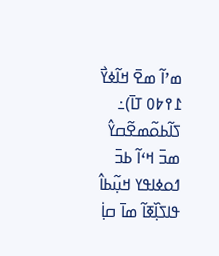ߘߴߊ߬ ߘߐ߫ ߞߊ߬ߦߌ߯ ߁߉߈߀ ߠߊ߫)߸ ߖߊ߬ߕߋ߬ߘߐ߬ߛߌ߮ ߘߏ߫ ߞߵߊ߬ ߕߏ߫ ߗߋߦߊߟߌ ߞߎ߲߬ߕߊ߮ ߟߊߖߊ߲߰ߧߊ߬ ߘߊ߫ ߛߊ߲߭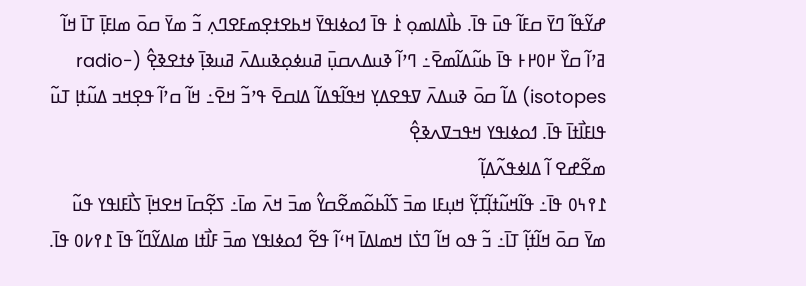ߝߌ߬ߟߊ߬ ߣߌ߫ ߛߓߊ߬ ߟߎ߫ ߟߊ߫. ߕߊ߯ߡߊߘߋ߲ ߁߭ ߟߊ߫ ߗߋߦߊߟߌ߫ ߞߕߐߙߐ߲ߘߓߐߣߍ߲ ߏ߬ ߘߌ߫ ߛߋ߫ ߘߊߓߊ߲߫ ߠߊ߫ ߞߊ߬ ߥߴߊ߬ ߛߌ߰ ߂߀߂߅ ߟߊ߫ ߕߎ߬ߡߊ߬ߘߐ߫߸ ߣߴߊ߬ ߢߎߡߍߛߎ߲߫ ߥߎߦߋ߲ߢߎߡߍ߫ ߥߎߢߊ߲߫ ߦߙߐߢߐ߲߮ (radio-isotopes) ߡߊ߬ ߛߋ߫ ߢߎߡߍ߫ ߜߟߐߡߌ߲ ߞߟߊ߬ߟߡߊ߬ ߡߊߛߐ߫ ߟߴߏ߬ ߞߐ߫߸ ߞߊ߬ ߛߴߊ߬ ߟߐ߲ߞߏ ߡߎ߬ߙߊ߲ ߠߎ߬ ߟߊߓߊ߯ߙߊ߫ ߟߊ߫. ߗߋߦߊߟߌ ߞߟߏߜߍߢߐ߲߮
ߘߐ߬ߝߐ ߊ߬ ߡߊߦߟߍ߬ߡߊ߲߬
߁߉߆߀ ߟߊ߫߸ ߟߊ߬ߞߎ߬ߙߊ߲߬ߠߌ߲߬ ߞߎ߲ߓߊ ߘߏ߫ ߖߊ߬ߕߋ߬ߘߐ߬ߛߌ߮ ߘߏ߫ ߞߍ߫ ߘߊ߫߸ ߖߐ߲߬ߛߊ߫ ߞߐߞߊ߲߫ ߖߊ߯ߓߊߟߌ ߟߎ߬ ߘߌ߫ ߛߋ߫ ߞߊ߬ߙߊ߲߬ ߠߊ߫߸ ߏ߬ ߟߋ ߞߊ߬ ߣߖ߭ߊ ߞߘߊߡߊ߫ ߞߵߊ߬ ߟߐ߬ ߗߋߦߊߟߌ ߘߏ߫ ߓߊ߯ߙߊ ߘߊߡߌ߬ߣߊ߬ ߟߊ߫ ߁߉߇߀ ߟߊ߫.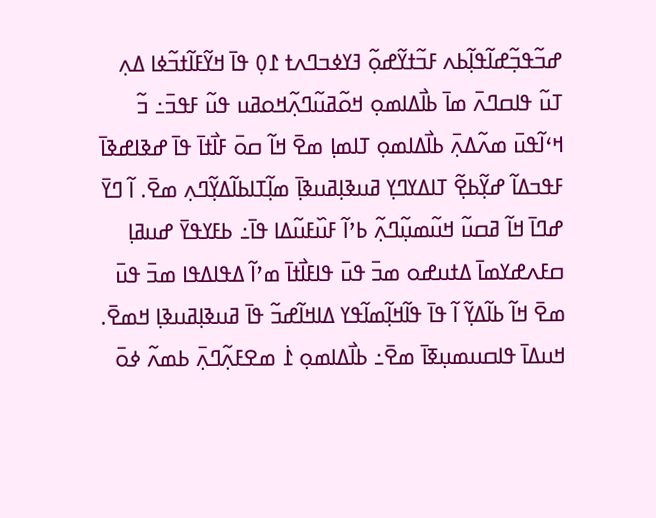ߝߏ߬ߟߏ߲߬ߝߊ߬ߟߊ߲߬ߕߍ ߓߏ߬ߙߌ߬ߝߋ߲߬ ߔߌߦߏߣߍߙ ߁߀߲ ߟߊ߫ ߞߌ߬ߓߊ߬ߙߏ߬ߦߊ ߡߍ߲ ߠߎ߬ ߟߊߛߣߍ߫ ߘߊ߫ ߕߊ߯ߡߊߘߋ߲ ߞߋ߬ߥߎ߬ߣߍ߲߬ߞߋߥߎ ߟߎ߬ ߓߟߏ߫߸ ߏ߬ ߞߵߊ߬ߟߎ߫ ߘߍ߬ߡߍ߲߫ ߕߊ߯ߡߊߘߋ߲ ߠߊߘߊ߲ ߘߐ߫ ߞߊ߬ ߛߋ߫ ߓߊ߯ߙߊ߫ ߟߊ߫ ߝߢߊߝߢߊ߫ ߓߟߏߡߊ߬ ߝߌ߲߬ߕߐ߲߬ ߠߊߡߌߣߌ߲ ߥߎߢߊ߲ߥߎߢߊ߲߫ ߘߊ߲߬ߠߊߕߊ߬ߡߌ߲߬ߣߍ߲ ߘߐ߫. ߊ߬ ߣߌ߫ ߝߣߊ߫ ߞߊ߬ ߥߛߎ߬ ߞߎ߬ߘߎ߲߬ߣߍ߲߬ ߕߴߊ߬ ߓߎ߰ߓߎ߬ߡߊ ߟߊ߫߸ ߕߓߌߟߌ߫ ߝߎߥߊ߲ ߛߓߍߝߌߘߊ߫ ߡߙߎߝߋ ߘߏ߫ ߟߎ߫ ߟߊߓߊ߯ߙߊ߫ ߘߴߊ߬ ߡߟߊߡߟߊ ߘߏ߫ ߟߎ߫ ߘߐ߫ ߞߊ߬ ߕߊ߬ߡߌ߲߬ ߊ߬ ߟߊ߫ ߟߊ߬ߞߊ߲߬ߘߊ߬ߟߌ ߡߊߞߊ߬ߝߏ߬ ߟߊ߫ ߥߎߢߊ߲ߥߎߢߊ߲ ߞߘߐ߫. ߞߎߡߊ߫ ߟߊߛߎߘߎ߲ߧߊ߫ ߘߐ߫߸ ߕߊ߯ߡߊߘߋ߲ ߁߭ ߘߐߓߍ߲߬ߣߍ߲߫ ߕߘߍ߬ ߦߋ߫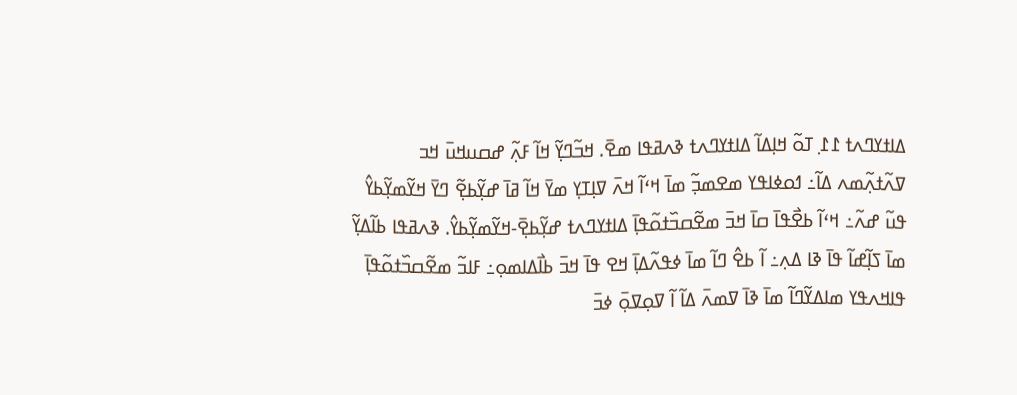ߡߊߙߌߣߍߙ ߁߁߲ ߠߋ߬ ߞߊ߲ߡߊ߬ ߡߊߙߌߣߍߙ ߢߍߥߟߊ ߘߐ߫. ߞߏ߬ߣߌ߲߬ ߞߊ߬ ߓߍ߲߬ ߝߛߎߞߎ߫ ߞߏ ߜߍ߬ߙߍ߲߬ߘߍ ߡߊ߬߸ ߗߋߦߊߟߌ ߘߐߘߏ߲߬ ߘߊ߫ ߞߵߊ߬ ߞߍ߫ ߜߊ߲ߠߌ߲ ߘߌ߫ ߞߊ߬ ߥߊ߫ ߝߌ߲߬ߕߐ߲߬ ߣߌ߫ ߞߌ߬ߘߌ߲߬ߕߌ߮ ߟߎ߬ ߝߍ߬߸ ߞߵߊ߬ ߕߐ߯ߟߊ߫ ߛߊ߫ ߞߏ߫ ߘߐ߬ߛߏ߰ߙߋ߬ߟߊ߲߫ ߡߊߙߌߣߍߙ ߝߌ߲߬ߕߐ߲߫-ߞߌ߬ߘߌ߲߬ߕߌ߮. ߢߍߥߟߊ ߕߊ߬ߡߌ߲߬ ߘߊ߫ ߖߊ߲߬ߝߊ߬ ߟߊ߫ ߢߊ ߡߍ߲߸ ߊ߬ ߕߐ߮ ߣߊ߬ ߘߊ߫ ߦߟߍ߬ߡߊ߲߫ ߞߐ ߟߊ߫ ߞߏ߫ ߕߊ߯ߡߊߘߋ߲߸ ߓߊߏ߬ ߘߐ߬ߛߏ߰ߙߋ߬ߟߊ߲߫ ߟߊߞߍߟߌ ߘߊߡߌ߬ߣߊ߬ ߘߊ߫ ߢߊ߫ ߜߘߍ߫ ߡߊ߬ ߊ߬ ߜߋ߲ߜߋ߲߫ ߦߏ߫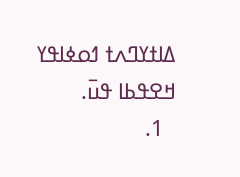ߡߊߙߌߣߍߙ ߗߋߦߊߟߌ ߞߐߟߕߊ ߟߎ߫.
  1.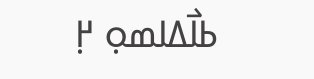ߕߊ߯ߡߊߘߋ߲ ߂߲